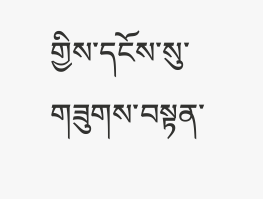གྱིས་དངོས་སུ་གཟུགས་བསྟན་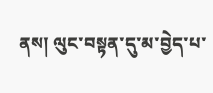ནས། ལུང་བསྟན་དུ་མ་བྱེད་པ་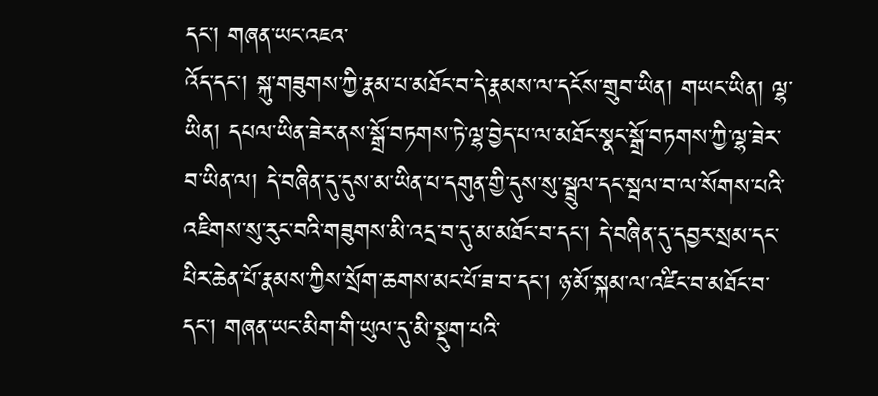དང་། གཞན་ཡང་འཇའ་
འོད་དང་། སྐུ་གཟུགས་ཀྱི་རྣམ་པ་མཐོང་བ་དེ་རྣམས་ལ་དངོས་གྲུབ་ཡིན། གཡང་ཡིན། ལྷ་
ཡིན། དཔལ་ཡིན་ཟེར་ནས་སྒྲོ་བཏགས་ཏེ་ལྷ་བྱེད་པ་ལ་མཐོང་སྣང་སྒྲོ་བཏགས་ཀྱི་ལྷ་ཟེར་
བ་ཡིན་ལ། དེ་བཞིན་དུ་དུས་མ་ཡིན་པ་དགུན་གྱི་དུས་སུ་སྦྲུལ་དང་སྦལ་བ་ལ་སོགས་པའི་
འཇིགས་སུ་རུང་བའི་གཟུགས་མི་འདྲ་བ་དུ་མ་མཐོང་བ་དང་། དེ་བཞིན་དུ་དབྱར་སྲམ་དང་
པིར་ཆེན་པོ་རྣམས་ཀྱིས་སྲོག་ཆགས་མང་པོ་ཟ་བ་དང་། ཉ་མོ་སྐམ་ལ་འཛིང་བ་མཐོང་བ་
དང་། གཞན་ཡང་མིག་གི་ཡུལ་དུ་མི་སྡུག་པའི་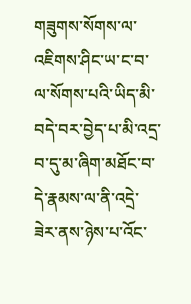གཟུགས་སོགས་ལ་འཇིགས་ཤིང་ཡ་ང་བ་
ལ་སོགས་པའི་ཡིད་མི་བདེ་བར་བྱེད་པ་མི་འདྲ་བ་དུ་མ་ཞིག་མཐོང་བ་དེ་རྣམས་ལ་ནི་འདྲེ་
ཟེར་ནས་ཉེས་པ་འོང་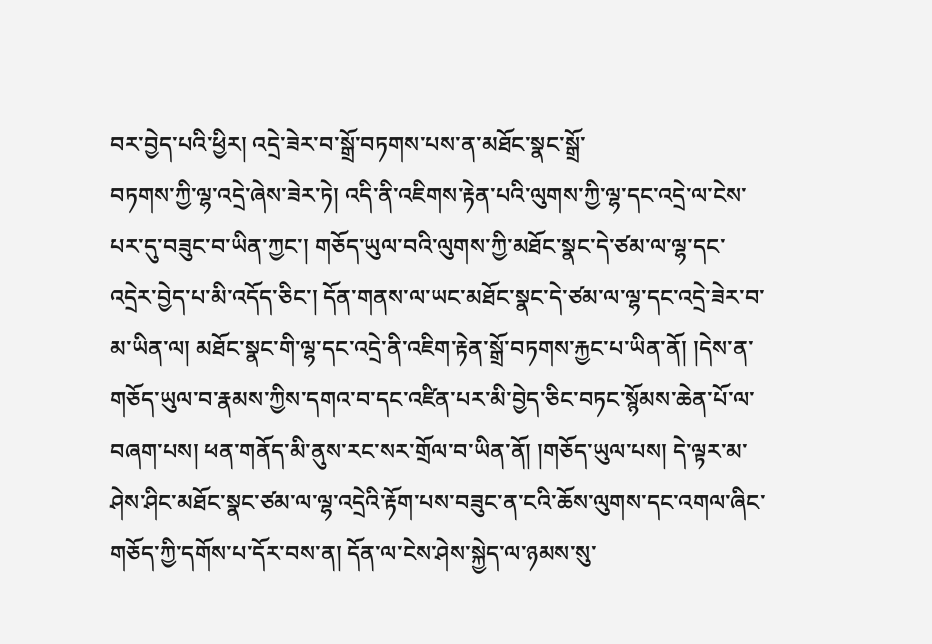བར་བྱེད་པའི་ཕྱིར། འདྲེ་ཟེར་བ་སྒྲོ་བཏགས་པས་ན་མཐོང་སྣང་སྒྲོ་
བཏགས་ཀྱི་ལྷ་འདྲེ་ཞེས་ཟེར་ཏེ། འདི་ནི་འཇིགས་རྟེན་པའི་ལུགས་ཀྱི་ལྷ་དང་འདྲེ་ལ་ངེས་
པར་དུ་བཟུང་བ་ཡིན་ཀྱང་། གཅོད་ཡུལ་བའི་ལུགས་ཀྱི་མཐོང་སྣང་དེ་ཙམ་ལ་ལྷ་དང་
འདྲེར་བྱེད་པ་མི་འདོད་ཅིང་། དོན་གནས་ལ་ཡང་མཐོང་སྣང་དེ་ཙམ་ལ་ལྷ་དང་འདྲེ་ཟེར་བ་
མ་ཡིན་ལ། མཐོང་སྣང་གི་ལྷ་དང་འདྲེ་ནི་འཇིག་རྟེན་སྒྲོ་བཏགས་རྐྱང་པ་ཡིན་ནོ། །དེས་ན་
གཅོད་ཡུལ་བ་རྣམས་ཀྱིས་དགའ་བ་དང་འཛིན་པར་མི་བྱེད་ཅིང་བཏང་སྙོམས་ཆེན་པོ་ལ་
བཞག་པས། ཕན་གནོད་མི་ནུས་རང་སར་གྲོལ་བ་ཡིན་ནོ། །གཅོད་ཡུལ་པས། དེ་ལྟར་མ་
ཤེས་ཤིང་མཐོང་སྣང་ཙམ་ལ་ལྷ་འདྲེའི་རྟོག་པས་བཟུང་ན་ངའི་ཆོས་ལུགས་དང་འགལ་ཞིང་
གཅོད་ཀྱི་དགོས་པ་དོར་བས་ན། དོན་ལ་ངེས་ཤེས་སྐྱེད་ལ་ཉམས་སུ་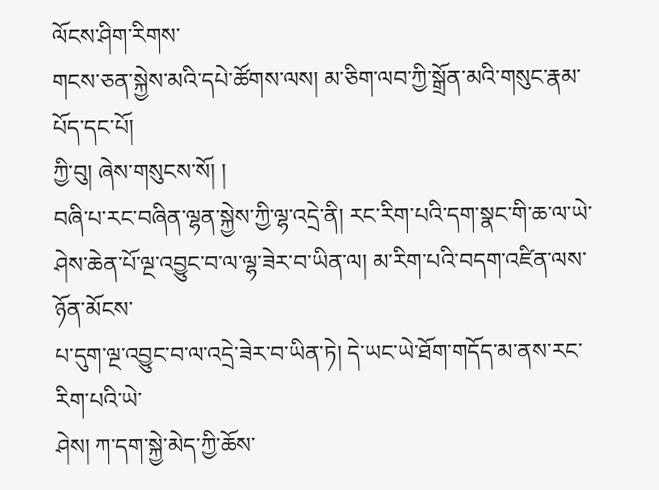ལོངས་ཤིག་རིགས་
གངས་ཅན་སྐྱེས་མའི་དཔེ་ཚོགས་ལས། མ་ཅིག་ལབ་ཀྱི་སྒྲོན་མའི་གསུང་རྣམ་པོད་དང་པོ།
ཀྱི་བུ། ཞེས་གསུངས་སོ། །
བཞི་པ་རང་བཞིན་ལྷན་སྐྱེས་ཀྱི་ལྷ་འདྲེ་ནི། རང་རིག་པའི་དག་སྣང་གི་ཆ་ལ་ཡེ་
ཤེས་ཆེན་པོ་ལྔ་འབྱུང་བ་ལ་ལྷ་ཟེར་བ་ཡིན་ལ། མ་རིག་པའི་བདག་འཛིན་ལས་ཉོན་མོངས་
པ་དུག་ལྔ་འབྱུང་བ་ལ་འདྲེ་ཟེར་བ་ཡིན་ཏེ། དེ་ཡང་ཡེ་ཐོག་གདོད་མ་ནས་རང་རིག་པའི་ཡེ་
ཤེས། ཀ་དག་སྐྱེ་མེད་ཀྱི་ཆོས་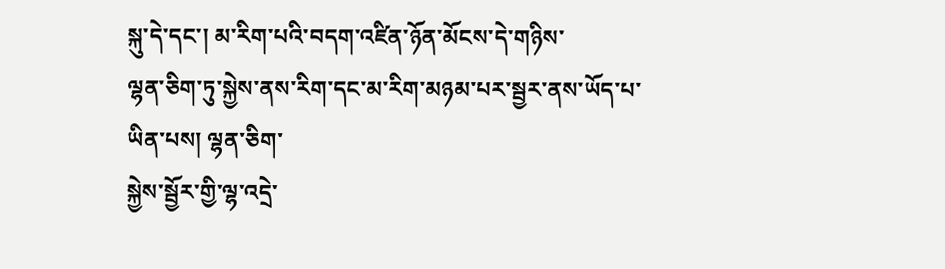སྐུ་དེ་དང་། མ་རིག་པའི་བདག་འཛིན་ཉོན་མོངས་དེ་གཉིས་
ལྷན་ཅིག་ཏུ་སྐྱེས་ནས་རིག་དང་མ་རིག་མཉམ་པར་སྦྱར་ནས་ཡོད་པ་ཡིན་པས། ལྷན་ཅིག་
སྐྱེས་སྦྱོར་གྱི་ལྷ་འདྲེ་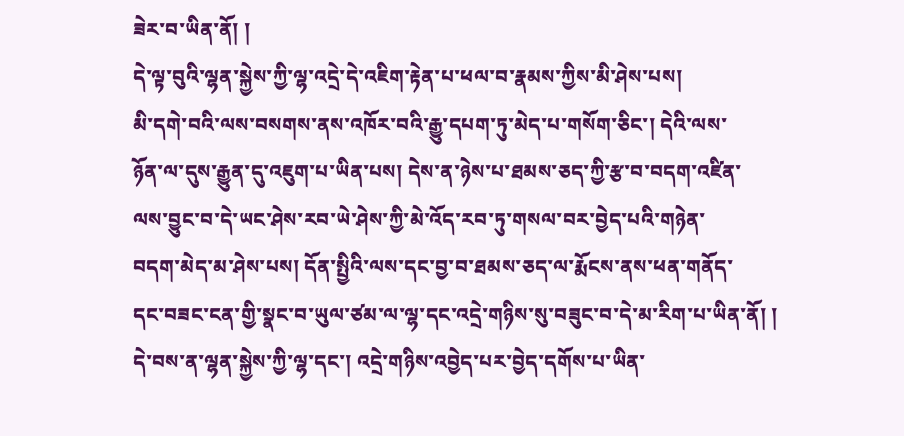ཟེར་བ་ཡིན་ནོ། །
དེ་ལྟ་བུའི་ལྷན་སྐྱེས་ཀྱི་ལྷ་འདྲེ་དེ་འཇིག་རྟེན་པ་ཕལ་བ་རྣམས་ཀྱིས་མི་ཤེས་པས།
མི་དགེ་བའི་ལས་བསགས་ནས་འཁོར་བའི་རྒྱུ་དཔག་ཏུ་མེད་པ་གསོག་ཅིང་། དེའི་ལས་
ཉོན་ལ་དུས་རྒྱུན་དུ་འཇུག་པ་ཡིན་པས། དེས་ན་ཉེས་པ་ཐམས་ཅད་ཀྱི་རྩ་བ་བདག་འཛིན་
ལས་བྱུང་བ་དེ་ཡང་ཤེས་རབ་ཡེ་ཤེས་ཀྱི་མེ་འོད་རབ་ཏུ་གསལ་བར་བྱེད་པའི་གཉེན་
བདག་མེད་མ་ཤེས་པས། དོན་སྤྱིའི་ལས་དང་བྱ་བ་ཐམས་ཅད་ལ་རྨོངས་ནས་ཕན་གནོད་
དང་བཟང་ངན་གྱི་སྣང་བ་ཡུལ་ཙམ་ལ་ལྷ་དང་འདྲེ་གཉིས་སུ་བཟུང་བ་དེ་མ་རིག་པ་ཡིན་ནོ། །
དེ་བས་ན་ལྷན་སྐྱེས་ཀྱི་ལྷ་དང་། འདྲེ་གཉིས་འབྱེད་པར་བྱེད་དགོས་པ་ཡིན་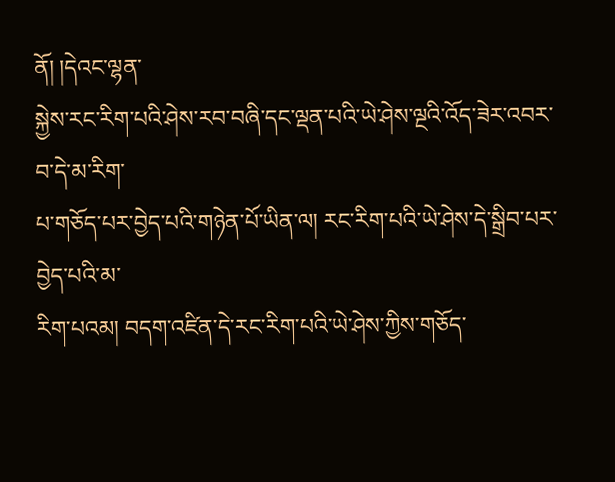ནོ། །དེའང་ལྷན་
སྐྱེས་རང་རིག་པའི་ཤེས་རབ་བཞི་དང་ལྡན་པའི་ཡེ་ཤེས་ལྔའི་འོད་ཟེར་འབར་བ་དེ་མ་རིག་
པ་གཅོད་པར་བྱེད་པའི་གཉེན་པོ་ཡིན་ལ། རང་རིག་པའི་ཡེ་ཤེས་དེ་སྒྲིབ་པར་བྱེད་པའི་མ་
རིག་པའམ། བདག་འཛིན་དེ་རང་རིག་པའི་ཡེ་ཤེས་ཀྱིས་གཅོད་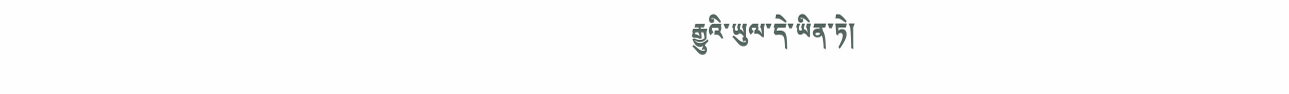རྒྱུའི་ཡུལ་དེ་ཡིན་ཏེ།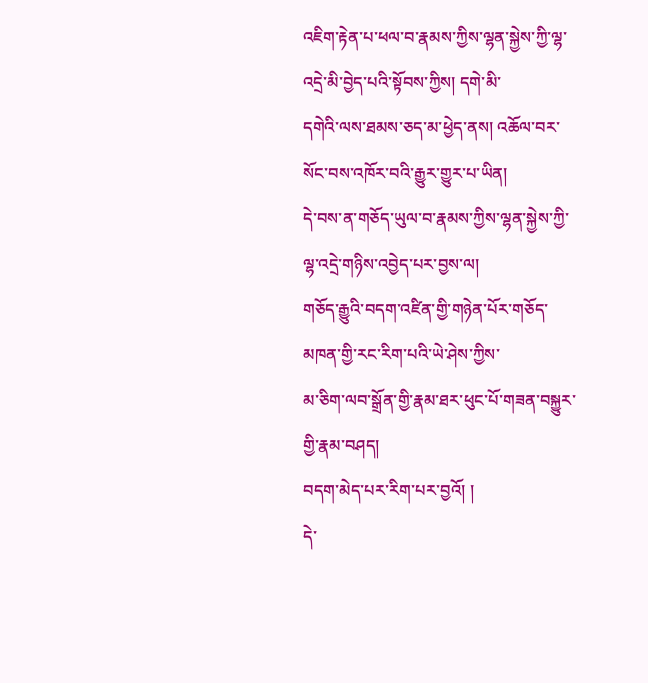འཇིག་རྟེན་པ་ཕལ་བ་རྣམས་ཀྱིས་ལྷན་སྐྱེས་ཀྱི་ལྷ་འདྲེ་མི་བྱེད་པའི་སྟོབས་ཀྱིས། དགེ་མི་
དགེའི་ལས་ཐམས་ཅད་མ་ཕྱེད་ནས། འཆོལ་བར་སོང་བས་འཁོར་བའི་རྒྱུར་གྱུར་པ་ཡིན།
དེ་བས་ན་གཅོད་ཡུལ་བ་རྣམས་ཀྱིས་ལྷན་སྐྱེས་ཀྱི་ལྷ་འདྲེ་གཉིས་འབྱེད་པར་བྱས་ལ།
གཅོད་རྒྱུའི་བདག་འཛིན་གྱི་གཉེན་པོར་གཅོད་མཁན་གྱི་རང་རིག་པའི་ཡེ་ཤེས་ཀྱིས་
མ་ཅིག་ལབ་སྒྲོན་གྱི་རྣམ་ཐར་ཕུང་པོ་གཟན་བསྐྱུར་གྱི་རྣམ་བཤད།
བདག་མེད་པར་རིག་པར་བྱའོ། །
དེ་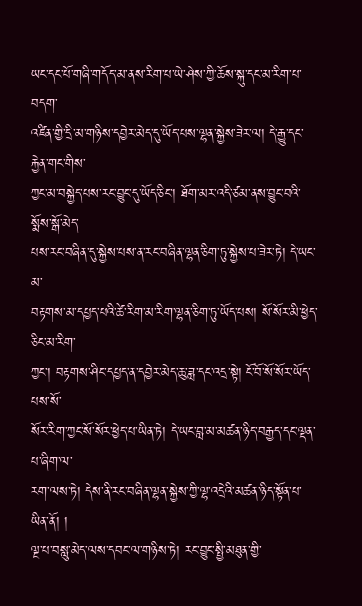ཡང་དང་པོ་གཞི་གདོད་མ་ནས་རིག་པ་ཡེ་ཤེས་ཀྱི་ཆོས་སྐུ་དང་མ་རིག་པ་བདག་
འཛིན་གྱི་དྲི་མ་གཉིས་དབྱེར་མེད་དུ་ཡོད་པས་ལྷན་སྐྱེས་ཟེར་ལ། དེ་རྒྱུ་དང་རྐྱེན་གང་གིས་
ཀྱང་མ་བསྐྱེད་པས་རང་བྱུང་དུ་ཡོད་ཅིང་། ཐོག་མར་འདི་ཙམ་ནས་བྱུང་བའི་སྨོས་སྒོ་མེད་
པས་རང་བཞིན་དུ་སྐྱེས་པས་ན་རང་བཞིན་ལྷན་ཅིག་ཏུ་སྐྱེས་པ་ཟེར་ཏེ། དེ་ཡང་མ་
བརྟགས་མ་དཔྱད་པའི་ཚེ་རིག་མ་རིག་ལྷན་ཅིག་ཏུ་ཡོད་པས། སོ་སོར་མི་ཕྱེད་ཅིང་མ་རིག་
ཀྱང་། བརྟགས་ཤིང་དཔྱད་ན་དབྱེར་མེད་ཆུ་ཟླ་དང་འདྲ་སྟེ། ངོ་བོ་སོ་སོར་ཡོད་པས་སོ་
སོར་རིག་ཀྱང་སོ་སོར་ཕྱེད་པ་ཡིན་ཏེ། དེ་ཡང་བླ་མ་མཚན་ཉིད་བརྒྱད་དང་ལྡན་པ་ཞིག་ལ་
རག་ལས་ཏེ། དེས་ནི་རང་བཞིན་ལྷན་སྐྱེས་ཀྱི་ལྷ་འདྲེའི་མཚན་ཉིད་སྟོན་པ་ཡིན་ནོ། །
ལྔ་པ་བསླུ་མེད་ལས་དབང་ལ་གཉིས་ཏེ། རང་བྱུང་སྤྱི་མཐུན་གྱི་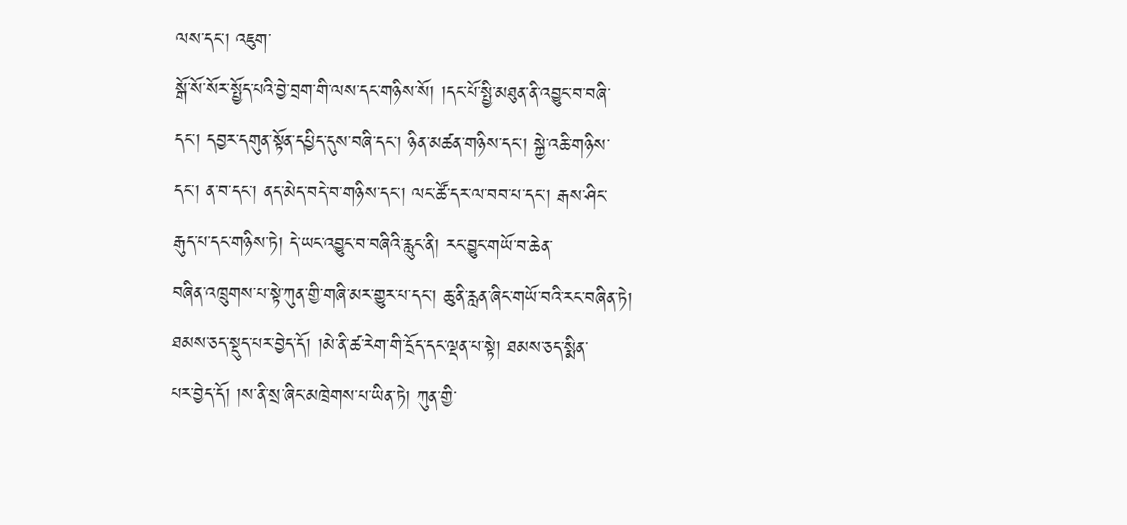ལས་དང་། འཇུག་
སྒོ་སོ་སོར་སྤྱོད་པའི་བྱེ་བྲག་གི་ལས་དང་གཉིས་སོ། །དང་པོ་སྤྱི་མཐུན་ནི་འབྱུང་བ་བཞི་
དང་། དབྱར་དགུན་སྟོན་དཔྱིད་དུས་བཞི་དང་། ཉིན་མཚན་གཉིས་དང་། སྐྱེ་འཆི་གཉིས་
དང་། ན་བ་དང་། ནད་མེད་བདེ་བ་གཉིས་དང་། ལང་ཚོ་དར་ལ་བབ་པ་དང་། རྒས་ཤིང་
རྒུད་པ་དང་གཉིས་ཏེ། དེ་ཡང་འབྱུང་བ་བཞིའི་རླུང་ནི། རང་བྱུང་གཡོ་བ་ཆེན་
བཞིན་འཁྲུགས་པ་སྟེ་ཀུན་གྱི་གཞི་མར་གྱུར་པ་དང་། ཆུ་ནི་རླན་ཞིང་གཡོ་བའི་རང་བཞིན་ཏེ།
ཐམས་ཅད་སྡུད་པར་བྱེད་དོ། །མེ་ནི་ཚ་རེག་གི་དྲོད་དང་ལྡན་པ་སྟེ། ཐམས་ཅད་སྨིན་
པར་བྱེད་དོ། །ས་ནི་སྲ་ཞིང་མཁྲེགས་པ་ཡིན་ཏེ། ཀུན་གྱི་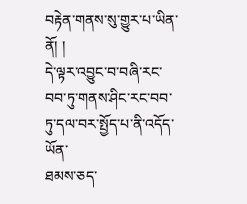བརྟེན་གནས་སུ་གྱུར་པ་ཡིན་ནོ། །
དེ་ལྟར་འབྱུང་བ་བཞི་རང་བབ་ཏུ་གནས་ཤིང་རང་བབ་ཏུ་དལ་བར་སྤྱོད་པ་ནི་འདོད་ཡོན་
ཐམས་ཅད་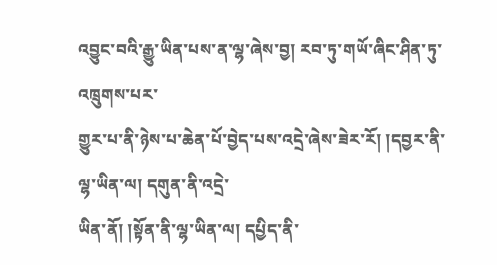འབྱུང་བའི་རྒྱུ་ཡིན་པས་ན་ལྷ་ཞེས་བྱ། རབ་ཏུ་གཡོ་ཞིང་ཤིན་ཏུ་འཁྲུགས་པར་
གྱུར་པ་ནི་ཉེས་པ་ཆེན་པོ་བྱེད་པས་འདྲེ་ཞེས་ཟེར་རོ། །དབྱར་ནི་ལྷ་ཡིན་ལ། དགུན་ནི་འདྲེ་
ཡིན་ནོ། །སྟོན་ནི་ལྷ་ཡིན་ལ། དཔྱིད་ནི་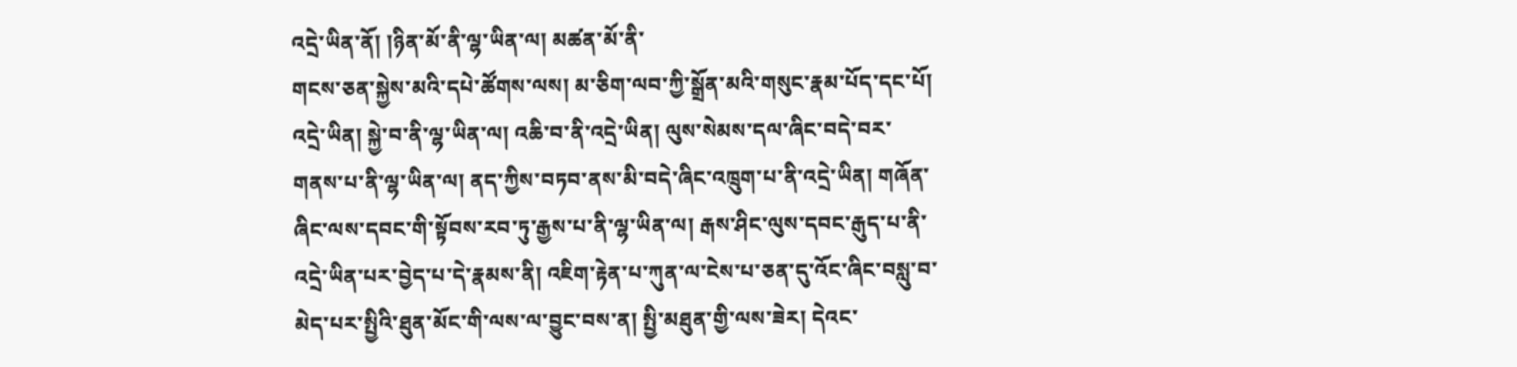འདྲེ་ཡིན་ནོ། །ཉིན་མོ་ནི་ལྷ་ཡིན་ལ། མཚན་མོ་ནི་
གངས་ཅན་སྐྱེས་མའི་དཔེ་ཚོགས་ལས། མ་ཅིག་ལབ་ཀྱི་སྒྲོན་མའི་གསུང་རྣམ་པོད་དང་པོ།
འདྲེ་ཡིན། སྐྱེ་བ་ནི་ལྷ་ཡིན་ལ། འཆི་བ་ནི་འདྲེ་ཡིན། ལུས་སེམས་དལ་ཞིང་བདེ་བར་
གནས་པ་ནི་ལྷ་ཡིན་ལ། ནད་ཀྱིས་བཏབ་ནས་མི་བདེ་ཞིང་འཁྲུག་པ་ནི་འདྲེ་ཡིན། གཞོན་
ཞིང་ལས་དབང་གི་སྟོབས་རབ་ཏུ་རྒྱས་པ་ནི་ལྷ་ཡིན་ལ། རྒས་ཤིང་ལུས་དབང་རྒུད་པ་ནི་
འདྲེ་ཡིན་པར་བྱེད་པ་དེ་རྣམས་ནི། འཇིག་རྟེན་པ་ཀུན་ལ་ངེས་པ་ཅན་དུ་འོང་ཞིང་བསླུ་བ་
མེད་པར་སྤྱིའི་ཐུན་མོང་གི་ལས་ལ་བྱུང་བས་ན། སྤྱི་མཐུན་གྱི་ལས་ཟེར། དེའང་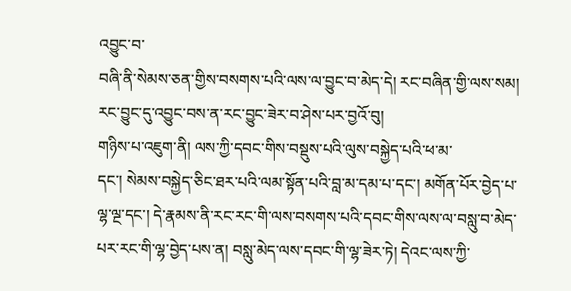འབྱུང་བ་
བཞི་ནི་སེམས་ཅན་གྱིས་བསགས་པའི་ལས་ལ་བྱུང་བ་མེད་དེ། རང་བཞིན་གྱི་ལས་སམ།
རང་བྱུང་དུ་འབྱུང་བས་ན་རང་བྱུང་ཟེར་བ་ཤེས་པར་བྱའོ་བུ།
གཉིས་པ་འཇུག་ནི། ལས་ཀྱི་དབང་གིས་བསྡུས་པའི་ལུས་བསྐྱེད་པའི་ཕ་མ་
དང་། སེམས་བསྐྱེད་ཅིང་ཐར་པའི་ལམ་སྟོན་པའི་བླ་མ་དམ་པ་དང་། མགོན་པོར་བྱེད་པ་
ལྷ་ལྔ་དང་། དེ་རྣམས་ནི་རང་རང་གི་ལས་བསགས་པའི་དབང་གིས་ལས་ལ་བསླུ་བ་མེད་
པར་རང་གི་ལྷ་བྱེད་པས་ན། བསླུ་མེད་ལས་དབང་གི་ལྷ་ཟེར་ཏེ། དེའང་ལས་ཀྱི་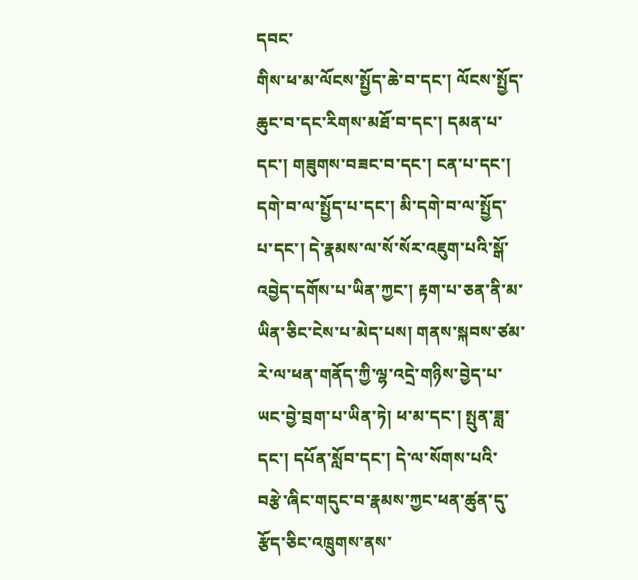དབང་
གིས་ཕ་མ་ལོངས་སྤྱོད་ཆེ་བ་དང་། ལོངས་སྤྱོད་ཆུང་བ་དང་རིགས་མཐོ་བ་དང་། དམན་པ་
དང་། གཟུགས་བཟང་བ་དང་། ངན་པ་དང་། དགེ་བ་ལ་སྤྱོད་པ་དང་། མི་དགེ་བ་ལ་སྤྱོད་
པ་དང་། དེ་རྣམས་ལ་སོ་སོར་འཇུག་པའི་སྒོ་འབྱེད་དགོས་པ་ཡིན་ཀྱང་། རྟག་པ་ཅན་ནི་མ་
ཡིན་ཅིང་ངེས་པ་མེད་པས། གནས་སྐབས་ཙམ་རེ་ལ་ཕན་གནོད་ཀྱི་ལྷ་འདྲེ་གཉིས་བྱེད་པ་
ཡང་བྱེ་བྲག་པ་ཡིན་ཏེ། ཕ་མ་དང་། སྤུན་ཟླ་དང་། དཔོན་སློབ་དང་། དེ་ལ་སོགས་པའི་
བརྩེ་ཞིང་གདུང་བ་རྣམས་ཀྱང་ཕན་ཚུན་དུ་རྩོད་ཅིང་འཁྲུགས་ནས་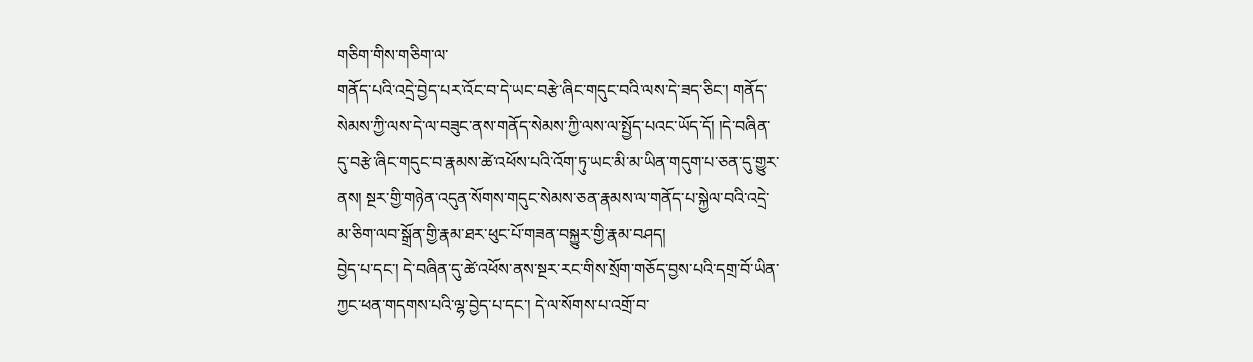གཅིག་གིས་གཅིག་ལ་
གནོད་པའི་འདྲེ་བྱེད་པར་འོང་བ་དེ་ཡང་བརྩེ་ཞིང་གདུང་བའི་ལས་དེ་ཟད་ཅིང་། གནོད་
སེམས་ཀྱི་ལས་དེ་ལ་བཟུང་ནས་གནོད་སེམས་ཀྱི་ལས་ལ་སྤྱོད་པའང་ཡོད་དོ། །དེ་བཞིན་
དུ་བརྩེ་ཞིང་གདུང་བ་རྣམས་ཚེ་འཕོས་པའི་འོག་ཏུ་ཡང་མི་མ་ཡིན་གདུག་པ་ཅན་དུ་གྱུར་
ནས། སྔར་གྱི་གཉེན་འདུན་སོགས་གདུང་སེམས་ཅན་རྣམས་ལ་གནོད་པ་སྐྱེལ་བའི་འདྲེ་
མ་ཅིག་ལབ་སྒྲོན་གྱི་རྣམ་ཐར་ཕུང་པོ་གཟན་བསྐྱུར་གྱི་རྣམ་བཤད།
བྱེད་པ་དང་། དེ་བཞིན་དུ་ཚེ་འཕོས་ནས་སྔར་རང་གིས་སྲོག་གཅོད་བྱས་པའི་དགྲ་བོ་ཡིན་
ཀྱང་ཕན་གདགས་པའི་ལྷ་བྱེད་པ་དང་། དེ་ལ་སོགས་པ་འགྲོ་བ་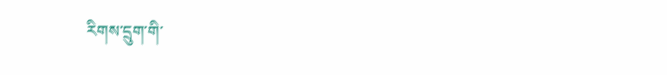རིགས་དྲུག་གི་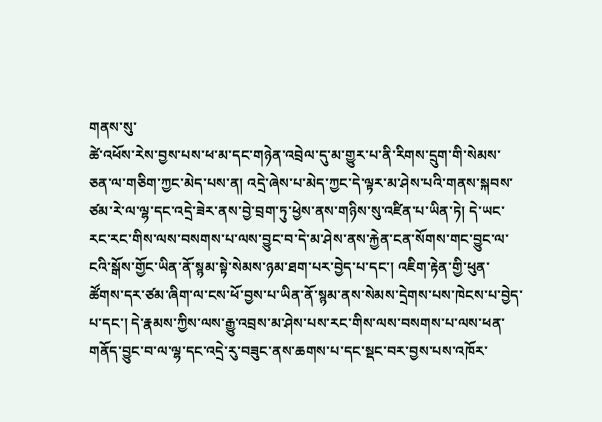གནས་སུ་
ཚེ་འཕོས་རེས་བྱས་པས་ཕ་མ་དང་གཉེན་འབྲེལ་དུ་མ་གྱུར་པ་ནི་རིགས་དྲུག་གི་སེམས་
ཅན་ལ་གཅིག་ཀྱང་མེད་པས་ན། འདྲེ་ཞེས་པ་མེད་ཀྱང་དེ་ལྟར་མ་ཤེས་པའི་གནས་སྐབས་
ཙམ་རེ་ལ་ལྷ་དང་འདྲེ་ཟེར་ནས་བྱེ་བྲག་ཏུ་ཕྱེས་ནས་གཉིས་སུ་འཛིན་པ་ཡིན་ཏེ། དེ་ཡང་
རང་རང་གིས་ལས་བསགས་པ་ལས་བྱུང་བ་དེ་མ་ཤེས་ནས་རྐྱེན་ངན་སོགས་གང་བྱུང་ལ་
ངའི་སྒོས་གྱོང་ཡིན་ནོ་སྙམ་སྟེ་སེམས་ཉམ་ཐག་པར་བྱེད་པ་དང་། འཇིག་རྟེན་གྱི་ཕུན་
ཚོགས་དར་ཙམ་ཞིག་ལ་ངས་ཕོ་བྱས་པ་ཡིན་ནོ་སྙམ་ནས་སེམས་དྲེགས་པས་ཁེངས་པ་བྱེད་
པ་དང་། དེ་རྣམས་ཀྱིས་ལས་རྒྱུ་འབྲས་མ་ཤེས་པས་རང་གིས་ལས་བསགས་པ་ལས་ཕན་
གནོད་བྱུང་བ་ལ་ལྷ་དང་འདྲེ་རུ་བཟུང་ནས་ཆགས་པ་དང་སྡང་བར་བྱས་པས་འཁོར་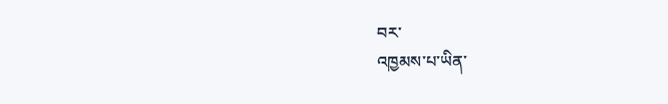བར་
འཁྱམས་པ་ཡིན་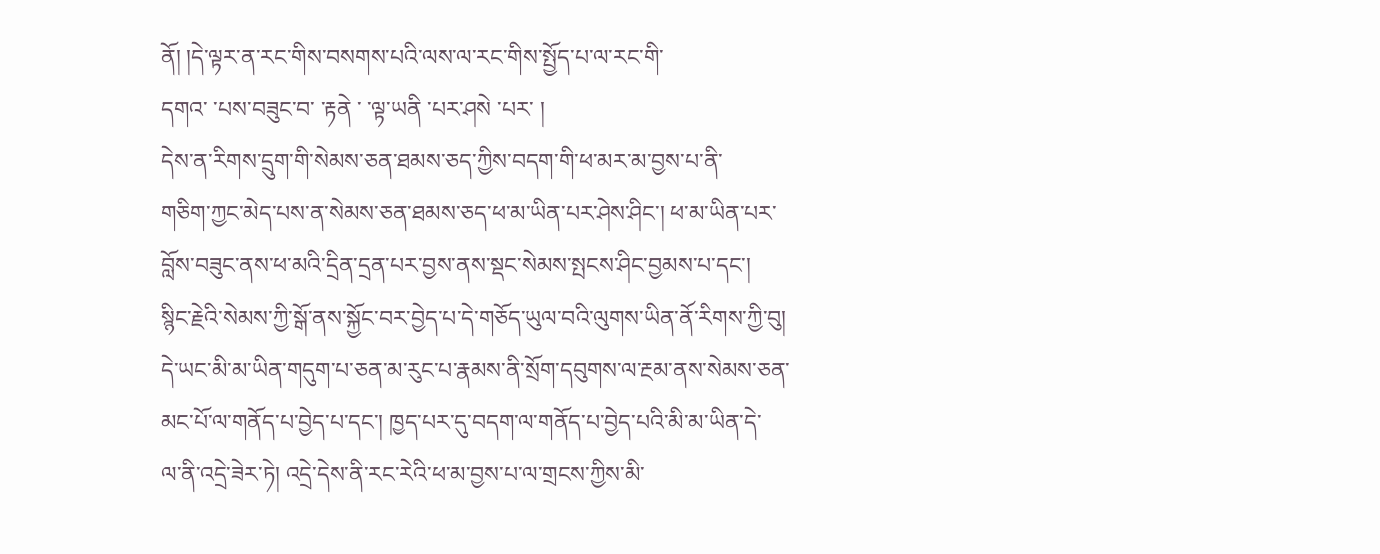ནོ། །དེ་ལྟར་ན་རང་གིས་བསགས་པའི་ལས་ལ་རང་གིས་སྤྱོད་པ་ལ་རང་གི་
དགའ་ ་པས་བཟུང་བ་ ་རྟནེ ་ ་ལྟ་ཡནི ་པར་ཤསེ ་པར་ །
དེས་ན་རིགས་དྲུག་གི་སེམས་ཅན་ཐམས་ཅད་ཀྱིས་བདག་གི་ཕ་མར་མ་བྱས་པ་ནི་
གཅིག་ཀྱང་མེད་པས་ན་སེམས་ཅན་ཐམས་ཅད་ཕ་མ་ཡིན་པར་ཤེས་ཤིང་། ཕ་མ་ཡིན་པར་
བློས་བཟུང་ནས་ཕ་མའི་དྲིན་དྲན་པར་བྱས་ནས་སྡང་སེམས་སྤངས་ཤིང་བྱམས་པ་དང་།
སྙིང་རྗེའི་སེམས་ཀྱི་སྒོ་ནས་སྐྱོང་བར་བྱེད་པ་དེ་གཅོད་ཡུལ་བའི་ལུགས་ཡིན་ནོ་རིགས་ཀྱི་བུ།
དེ་ཡང་མི་མ་ཡིན་གདུག་པ་ཅན་མ་རུང་པ་རྣམས་ནི་སྲོག་དབུགས་ལ་རྔམ་ནས་སེམས་ཅན་
མང་པོ་ལ་གནོད་པ་བྱེད་པ་དང་། ཁྱད་པར་དུ་བདག་ལ་གནོད་པ་བྱེད་པའི་མི་མ་ཡིན་དེ་
ལ་ནི་འདྲེ་ཟེར་ཏེ། འདྲེ་དེས་ནི་རང་རེའི་ཕ་མ་བྱས་པ་ལ་གྲངས་ཀྱིས་མི་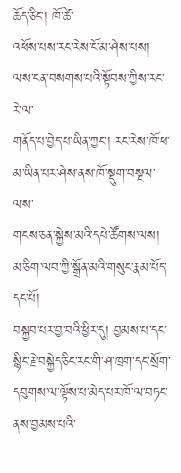ཆོད་ཅིང་། ཁོ་ཚེ་
འཕོས་པས་རང་རེས་ངོ་མ་ཤེས་པས། ལས་ངན་བསགས་པའི་སྟོབས་ཀྱིས་རང་རེ་ལ་
གནོད་པ་བྱེད་པ་ཡིན་ཀྱང་། རང་རེས་ཁོ་ཕ་མ་ཡིན་པར་ཤེས་ནས་ཁོ་སྡུག་བསྔལ་ལས་
གངས་ཅན་སྐྱེས་མའི་དཔེ་ཚོགས་ལས། མ་ཅིག་ལབ་ཀྱི་སྒྲོན་མའི་གསུང་རྣམ་པོད་དང་པོ།
བསྐྱབ་པར་བྱ་བའི་ཕྱིར་དུ། བྱམས་པ་དང་སྙིང་རྗེ་བསྐྱེད་ཅིང་རང་གི་ཤ་ཁྲག་དང་སྲོག་
དབུགས་ལ་ལྟོས་པ་མེད་པར་ཁོ་ལ་བཏང་ནས་བྱམས་པའི་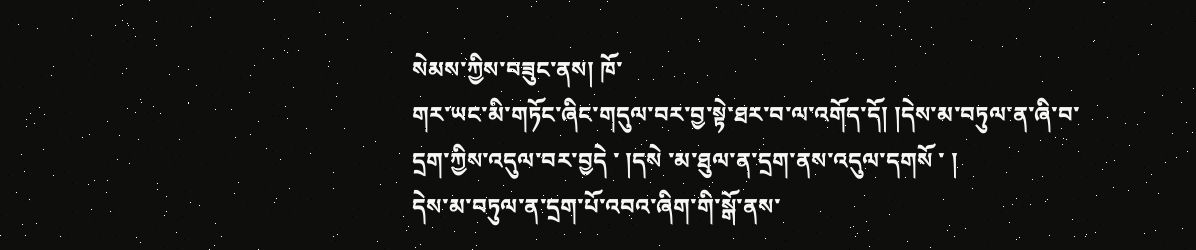སེམས་ཀྱིས་བཟུང་ནས། ཁོ་
གར་ཡང་མི་གཏོང་ཞིང་གདུལ་བར་བྱ་སྟེ་ཐར་བ་ལ་འགོད་དོ། །དེས་མ་བཏུལ་ན་ཞི་བ་
དྲག་ཀྱིས་འདུལ་བར་བྱདེ ་ །དསེ ་མ་ཐུལ་ན་དྲག་ནས་འདུལ་དགསོ ་ །
དེས་མ་བཏུལ་ན་དྲག་པོ་འབའ་ཞིག་གི་སྒོ་ནས་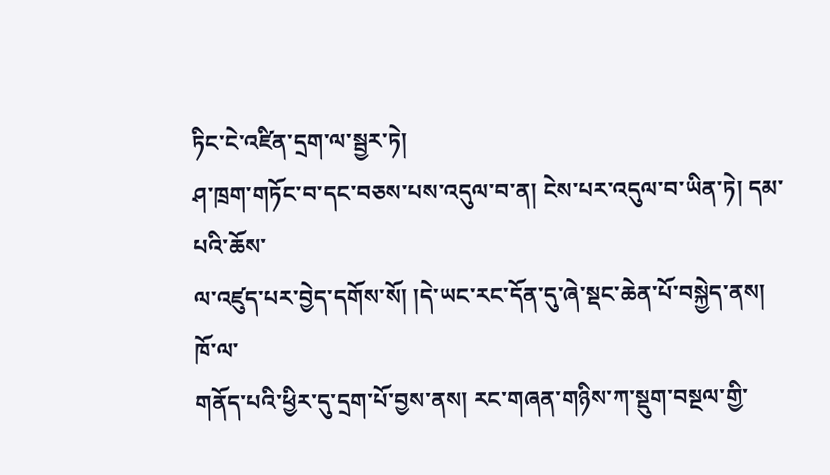ཏིང་ངེ་འཛིན་དྲག་ལ་སྦྱར་ཏེ།
ཤ་ཁྲག་གཏོང་བ་དང་བཅས་པས་འདུལ་བ་ན། ངེས་པར་འདུལ་བ་ཡིན་ཏེ། དམ་པའི་ཆོས་
ལ་འཛུད་པར་བྱེད་དགོས་སོ། །དེ་ཡང་རང་དོན་དུ་ཞེ་སྡང་ཆེན་པོ་བསྐྱེད་ནས། ཁོ་ལ་
གནོད་པའི་ཕྱིར་དུ་དྲག་པོ་བྱས་ནས། རང་གཞན་གཉིས་ཀ་སྡུག་བསྔལ་གྱི་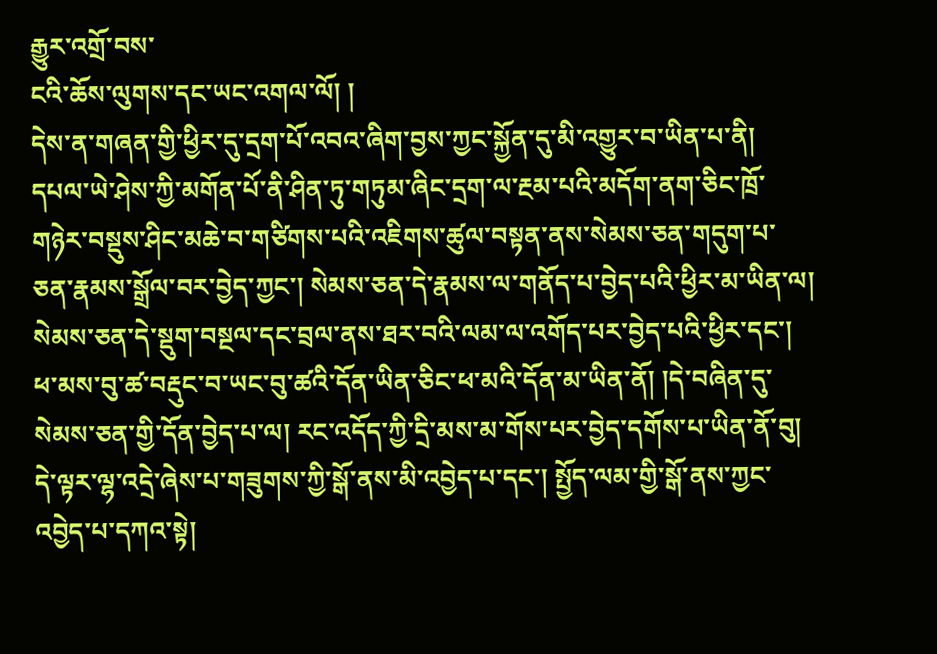རྒྱུར་འགྲོ་བས་
ངའི་ཆོས་ལུགས་དང་ཡང་འགལ་ལོ། །
དེས་ན་གཞན་གྱི་ཕྱིར་དུ་དྲག་པོ་འབའ་ཞིག་བྱས་ཀྱང་སྐྱོན་དུ་མི་འགྱུར་བ་ཡིན་པ་ནི།
དཔལ་ཡེ་ཤེས་ཀྱི་མགོན་པོ་ནི་ཤིན་ཏུ་གཏུམ་ཞིང་དྲག་ལ་རྔམ་པའི་མདོག་ནག་ཅིང་ཁྲོ་
གཉེར་བསྡུས་ཤིང་མཆེ་བ་གཙིགས་པའི་འཇིགས་ཚུལ་བསྟན་ནས་སེམས་ཅན་གདུག་པ་
ཅན་རྣམས་སྒྲོལ་བར་བྱེད་ཀྱང་། སེམས་ཅན་དེ་རྣམས་ལ་གནོད་པ་བྱེད་པའི་ཕྱིར་མ་ཡིན་ལ།
སེམས་ཅན་དེ་སྡུག་བསྔལ་དང་བྲལ་ནས་ཐར་བའི་ལམ་ལ་འགོད་པར་བྱེད་པའི་ཕྱིར་དང་།
ཕ་མས་བུ་ཚ་བརྡུང་བ་ཡང་བུ་ཚའི་དོན་ཡིན་ཅིང་ཕ་མའི་དོན་མ་ཡིན་ནོ། །དེ་བཞིན་དུ་
སེམས་ཅན་གྱི་དོན་བྱེད་པ་ལ། རང་འདོད་ཀྱི་དྲི་མས་མ་གོས་པར་བྱེད་དགོས་པ་ཡིན་ནོ་བུ།
དེ་ལྟར་ལྷ་འདྲེ་ཞེས་པ་གཟུགས་ཀྱི་སྒོ་ནས་མི་འབྱེད་པ་དང་། སྤྱོད་ལམ་གྱི་སྒོ་ནས་ཀྱང་
འབྱེད་པ་དཀའ་སྟེ།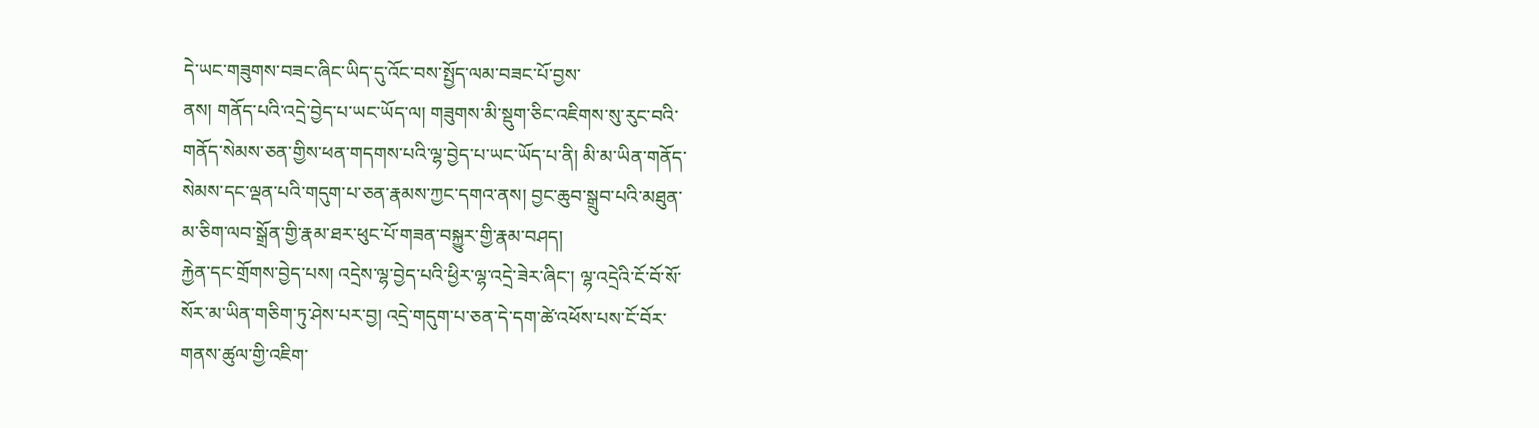དེ་ཡང་གཟུགས་བཟང་ཞིང་ཡིད་དུ་འོང་བས་སྤྱོད་ལམ་བཟང་པོ་བྱས་
ནས། གནོད་པའི་འདྲེ་བྱེད་པ་ཡང་ཡོད་ལ། གཟུགས་མི་སྡུག་ཅིང་འཇིགས་སུ་རུང་བའི་
གནོད་སེམས་ཅན་གྱིས་ཕན་གདགས་པའི་ལྷ་བྱེད་པ་ཡང་ཡོད་པ་ནི། མི་མ་ཡིན་གནོད་
སེམས་དང་ལྡན་པའི་གདུག་པ་ཅན་རྣམས་ཀྱང་དགའ་ནས། བྱང་ཆུབ་སྒྲུབ་པའི་མཐུན་
མ་ཅིག་ལབ་སྒྲོན་གྱི་རྣམ་ཐར་ཕུང་པོ་གཟན་བསྐྱུར་གྱི་རྣམ་བཤད།
རྐྱེན་དང་གྲོགས་བྱེད་པས། འདྲེས་ལྷ་བྱེད་པའི་ཕྱིར་ལྷ་འདྲེ་ཟེར་ཞིང་། ལྷ་འདྲེའི་ངོ་བོ་སོ་
སོར་མ་ཡིན་གཅིག་ཏུ་ཤེས་པར་བྱ། འདྲེ་གདུག་པ་ཅན་དེ་དག་ཚེ་འཕོས་པས་ངོ་བོར་
གནས་ཚུལ་གྱི་འཇིག་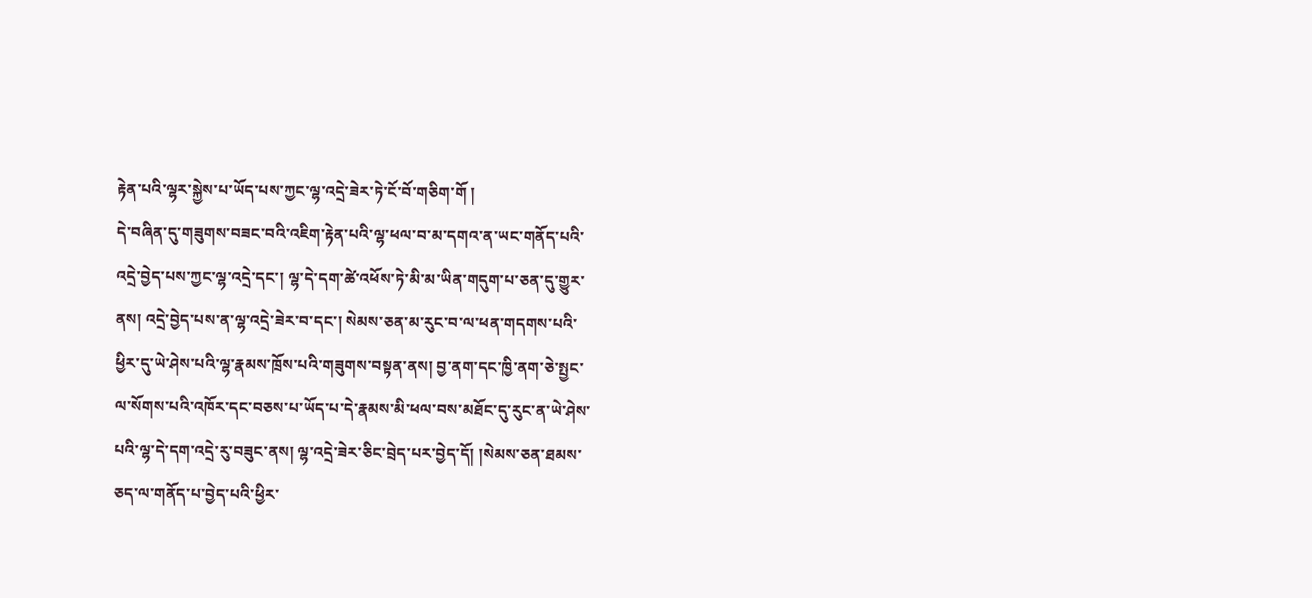རྟེན་པའི་ལྷར་སྐྱེས་པ་ཡོད་པས་ཀྱང་ལྷ་འདྲེ་ཟེར་ཏེ་ངོ་བོ་གཅིག་གོ །
དེ་བཞིན་དུ་གཟུགས་བཟང་བའི་འཇིག་རྟེན་པའི་ལྷ་ཕལ་བ་མ་དགའ་ན་ཡང་གནོད་པའི་
འདྲེ་བྱེད་པས་ཀྱང་ལྷ་འདྲེ་དང་། ལྷ་དེ་དག་ཚེ་འཕོས་ཏེ་མི་མ་ཡིན་གདུག་པ་ཅན་དུ་གྱུར་
ནས། འདྲེ་བྱེད་པས་ན་ལྷ་འདྲེ་ཟེར་བ་དང་། སེམས་ཅན་མ་རུང་བ་ལ་ཕན་གདགས་པའི་
ཕྱིར་དུ་ཡེ་ཤེས་པའི་ལྷ་རྣམས་ཁྲོས་པའི་གཟུགས་བསྟན་ནས། བྱ་ནག་དང་ཁྱི་ནག་ཅེ་སྤྱང་
ལ་སོགས་པའི་འཁོར་དང་བཅས་པ་ཡོད་པ་དེ་རྣམས་མི་ཕལ་བས་མཐོང་དུ་རུང་ན་ཡེ་ཤེས་
པའི་ལྷ་དེ་དག་འདྲེ་རུ་བཟུང་ནས། ལྷ་འདྲེ་ཟེར་ཅིང་བྲེད་པར་བྱེད་དོ། །སེམས་ཅན་ཐམས་
ཅད་ལ་གནོད་པ་བྱེད་པའི་ཕྱིར་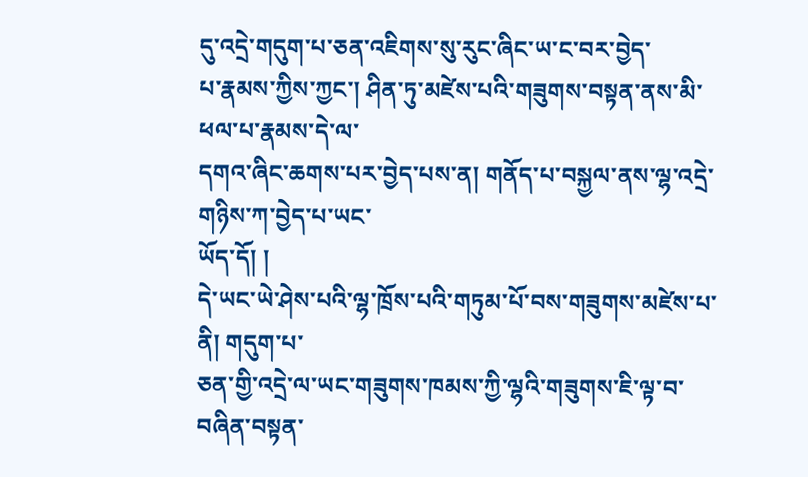དུ་འདྲེ་གདུག་པ་ཅན་འཇིགས་སུ་རུང་ཞིང་ཡ་ང་བར་བྱེད་
པ་རྣམས་ཀྱིས་ཀྱང་། ཤིན་ཏུ་མཛེས་པའི་གཟུགས་བསྟན་ནས་མི་ཕལ་པ་རྣམས་དེ་ལ་
དགའ་ཞིང་ཆགས་པར་བྱེད་པས་ན། གནོད་པ་བསྐྱལ་ནས་ལྷ་འདྲེ་གཉིས་ཀ་བྱེད་པ་ཡང་
ཡོད་དོ། །
དེ་ཡང་ཡེ་ཤེས་པའི་ལྷ་ཁྲོས་པའི་གཏུམ་པོ་བས་གཟུགས་མཛེས་པ་ནི། གདུག་པ་
ཅན་གྱི་འདྲེ་ལ་ཡང་གཟུགས་ཁམས་ཀྱི་ལྷའི་གཟུགས་ཇི་ལྟ་བ་བཞིན་བསྟན་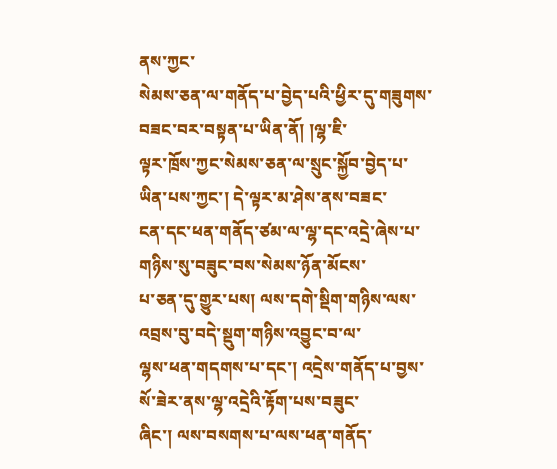ནས་ཀྱང་
སེམས་ཅན་ལ་གནོད་པ་བྱེད་པའི་ཕྱིར་དུ་གཟུགས་བཟང་བར་བསྟན་པ་ཡིན་ནོ། །ལྷ་ཇི་
ལྟར་ཁྲོས་ཀྱང་སེམས་ཅན་ལ་སྲུང་སྐྱོབ་བྱེད་པ་ཡིན་པས་ཀྱང་། དེ་ལྟར་མ་ཤེས་ནས་བཟང་
ངན་དང་ཕན་གནོད་ཙམ་ལ་ལྷ་དང་འདྲེ་ཞེས་པ་གཉིས་སུ་བཟུང་བས་སེམས་ཉོན་མོངས་
པ་ཅན་དུ་གྱུར་པས། ལས་དགེ་སྡིག་གཉིས་ལས་འབྲས་བུ་བདེ་སྡུག་གཉིས་འབྱུང་བ་ལ་
ལྷས་ཕན་གདགས་པ་དང་། འདྲེས་གནོད་པ་བྱས་སོ་ཟེར་ནས་ལྷ་འདྲེའི་རྟོག་པས་བཟུང་
ཞིང་། ལས་བསགས་པ་ལས་ཕན་གནོད་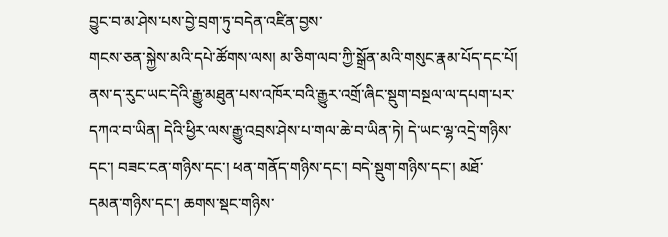བྱུང་བ་མ་ཤེས་པས་བྱེ་བྲག་ཏུ་བདེན་འཛིན་བྱས་
གངས་ཅན་སྐྱེས་མའི་དཔེ་ཚོགས་ལས། མ་ཅིག་ལབ་ཀྱི་སྒྲོན་མའི་གསུང་རྣམ་པོད་དང་པོ།
ནས་ད་རུང་ཡང་དེའི་རྒྱུ་མཐུན་པས་འཁོར་བའི་རྒྱུར་འགྲོ་ཞིང་སྡུག་བསྔལ་ལ་དཔག་པར་
དཀའ་བ་ཡིན། དེའི་ཕྱིར་ལས་རྒྱུ་འབྲས་ཤེས་པ་གལ་ཆེ་བ་ཡིན་ཏེ། དེ་ཡང་ལྷ་འདྲེ་གཉིས་
དང་། བཟང་ངན་གཉིས་དང་། ཕན་གནོད་གཉིས་དང་། བདེ་སྡུག་གཉིས་དང་། མཐོ་
དམན་གཉིས་དང་། ཆགས་སྡང་གཉིས་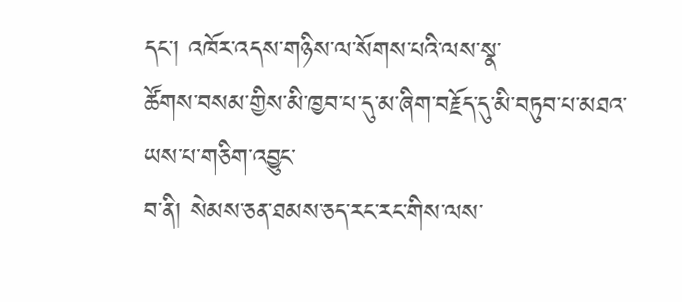དང་། འཁོར་འདས་གཉིས་ལ་སོགས་པའི་ལས་སྣ་
ཚོགས་བསམ་གྱིས་མི་ཁྱབ་པ་དུ་མ་ཞིག་བརྗོད་དུ་མི་བཏུབ་པ་མཐའ་ཡས་པ་གཅིག་འབྱུང་
བ་ནི། སེམས་ཅན་ཐམས་ཅད་རང་རང་གིས་ལས་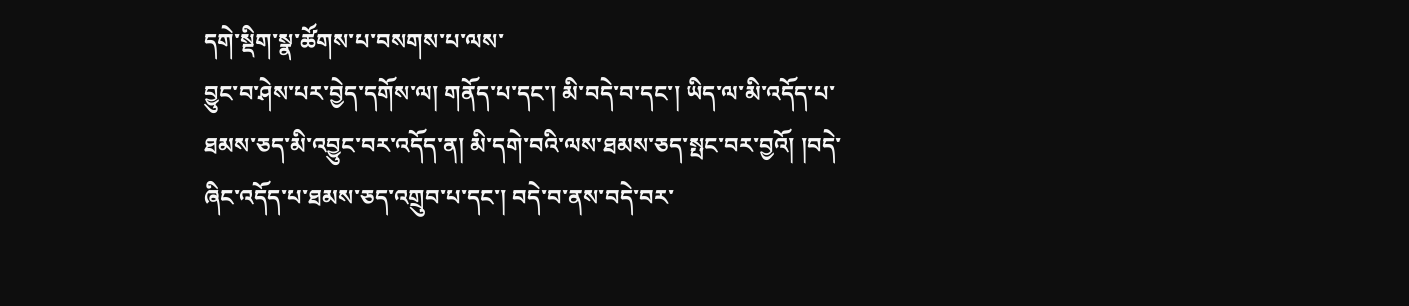དགེ་སྡིག་སྣ་ཚོགས་པ་བསགས་པ་ལས་
བྱུང་བ་ཤེས་པར་བྱེད་དགོས་ལ། གནོད་པ་དང་། མི་བདེ་བ་དང་། ཡིད་ལ་མི་འདོད་པ་
ཐམས་ཅད་མི་འབྱུང་བར་འདོད་ན། མི་དགེ་བའི་ལས་ཐམས་ཅད་སྤང་བར་བྱའོ། །བདེ་
ཞིང་འདོད་པ་ཐམས་ཅད་འགྲུབ་པ་དང་། བདེ་བ་ནས་བདེ་བར་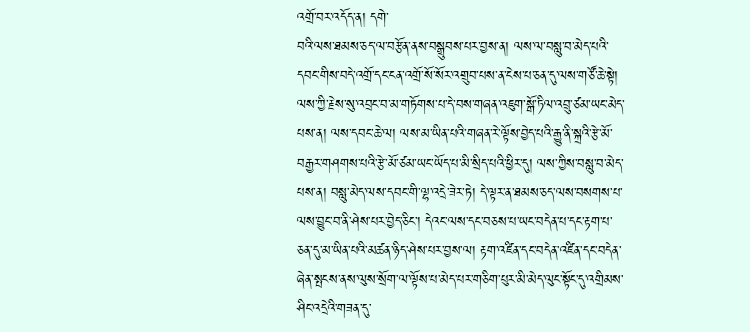འགྲོ་བར་འདོད་ན། དགེ་
བའི་ལས་ཐམས་ཅད་ལ་བརྩོན་ནས་བསྒྲུབས་པར་བྱས་ན། ལས་ལ་བསླུ་བ་མེད་པའི་
དབང་གིས་བདེ་འགྲོ་དང་ངན་འགྲོ་སོ་སོར་འགྲུབ་པས་ན་ངེས་པ་ཅན་དུ་ལས་གཙོ་ཆེ་སྟེ།
ལས་ཀྱི་རྗེས་སུ་འབྲང་བ་མ་གཏོགས་པ་དེ་བས་གཞན་འཇུག་སྒོ་ཏིལ་འབྲུ་ཙམ་ཡང་མེད་
པས་ན། ལས་དབང་ཆེ་ལ། ལས་མ་ཡིན་པའི་གཞན་རེ་ལྟོས་བྱེད་པའི་རྒྱུ་ནི་སྐྲའི་རྩེ་མོ་
བརྒྱར་གཤགས་པའི་རྩེ་མོ་ཙམ་ཡང་ཡོད་པ་མི་སྲིད་པའི་ཕྱིར་དུ། ལས་ཀྱིས་བསླུ་བ་མེད་
པས་ན། བསླུ་མེད་ལས་དབང་གི་ལྷ་འདྲེ་ཟེར་ཏེ། དེ་ལྟར་ན་ཐམས་ཅད་ལས་བསགས་པ་
ལས་བྱུང་བ་ནི་ཤེས་པར་བྱེད་ཅིང་། དེའང་ལས་དང་བཅས་པ་ཡང་བདེན་པ་དང་རྟག་པ་
ཅན་དུ་མ་ཡིན་པའི་མཚན་ཉིད་ཤེས་པར་བྱས་ལ། རྟག་འཛིན་དང་བདེན་འཛིན་དང་བདེན་
ཞེན་སྤངས་ནས་ལུས་སྲོག་ལ་ལྟོས་པ་མེད་པར་གཅིག་པུར་མི་མེད་ལུང་སྟོང་དུ་འགྲིམས་
ཤིང་འདྲེའི་གཟན་དུ་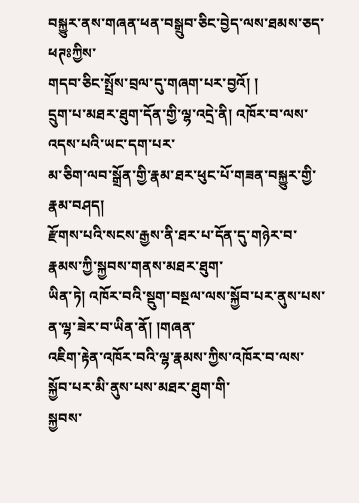བསྐྱུར་ནས་གཞན་ཕན་བསྒྲུབ་ཅིང་བྱེད་ལས་ཐམས་ཅད་ཕཊཿཀྱིས་
གདབ་ཅིང་སྤྲོས་བྲལ་དུ་གཞག་པར་བྱའོ། །
དྲུག་པ་མཐར་ཐུག་དོན་གྱི་ལྷ་འདྲེ་ནི། འཁོར་བ་ལས་འདས་པའི་ཡང་དག་པར་
མ་ཅིག་ལབ་སྒྲོན་གྱི་རྣམ་ཐར་ཕུང་པོ་གཟན་བསྐྱུར་གྱི་རྣམ་བཤད།
རྫོགས་པའི་སངས་རྒྱས་ནི་ཐར་པ་དོན་དུ་གཉེར་བ་རྣམས་ཀྱི་སྐྱབས་གནས་མཐར་ཐུག་
ཡིན་ཏེ། འཁོར་བའི་སྡུག་བསྔལ་ལས་སྐྱོབ་པར་ནུས་པས་ན་ལྷ་ཟེར་བ་ཡིན་ནོ། །གཞན་
འཇིག་རྟེན་འཁོར་བའི་ལྷ་རྣམས་ཀྱིས་འཁོར་བ་ལས་སྐྱོབ་པར་མི་ནུས་པས་མཐར་ཐུག་གི་
སྐྱབས་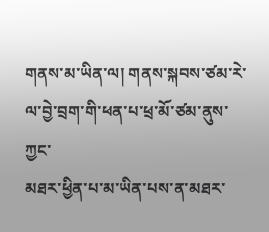གནས་མ་ཡིན་ལ། གནས་སྐབས་ཙམ་རེ་ལ་བྱེ་བྲག་གི་ཕན་པ་ཕྲ་མོ་ཙམ་ནུས་ཀྱང་
མཐར་ཕྱིན་པ་མ་ཡིན་པས་ན་མཐར་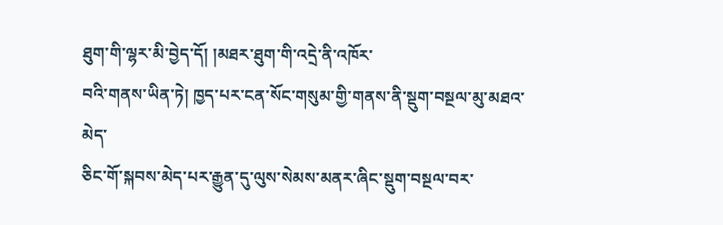ཐུག་གི་ལྷར་མི་བྱེད་དོ། །མཐར་ཐུག་གི་འདྲེ་ནི་འཁོར་
བའི་གནས་ཡིན་ཏེ། ཁྱད་པར་ངན་སོང་གསུམ་གྱི་གནས་ནི་སྡུག་བསྔལ་མུ་མཐའ་མེད་
ཅིང་གོ་སྐབས་མེད་པར་རྒྱུན་དུ་ལུས་སེམས་མནར་ཞིང་སྡུག་བསྔལ་བར་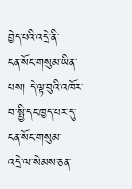བྱེད་པའི་འདྲེ་ནི་
ངན་སོང་གསུམ་ཡིན་པས། དེ་ལྟ་བུའི་འཁོར་བ་སྤྱི་དང་ཁྱད་པར་དུ་ངན་སོང་གསུམ་
འདྲེ་ལ་སེམས་ཅན་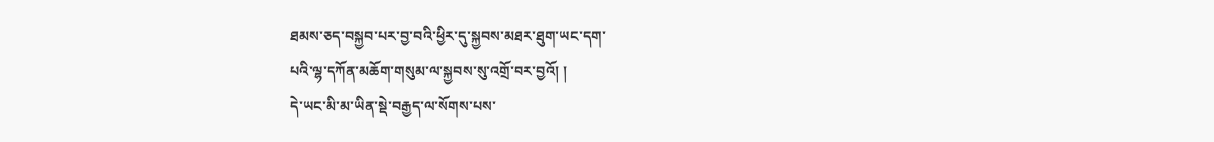ཐམས་ཅད་བསྐྱབ་པར་བྱ་བའི་ཕྱིར་དུ་སྐྱབས་མཐར་ཐུག་ཡང་དག་
པའི་ལྷ་དཀོན་མཆོག་གསུམ་ལ་སྐྱབས་སུ་འགྲོ་བར་བྱའོ། །
དེ་ཡང་མི་མ་ཡིན་སྡེ་བརྒྱད་ལ་སོགས་པས་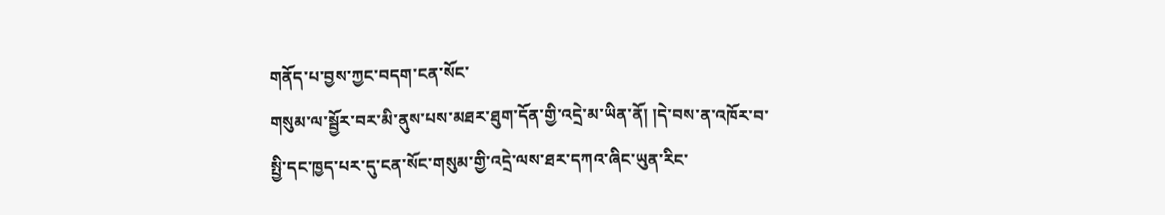གནོད་པ་བྱས་ཀྱང་བདག་ངན་སོང་
གསུམ་ལ་སྦྱོར་བར་མི་ནུས་པས་མཐར་ཐུག་དོན་གྱི་འདྲེ་མ་ཡིན་ནོ། །དེ་བས་ན་འཁོར་བ་
སྤྱི་དང་ཁྱད་པར་དུ་ངན་སོང་གསུམ་གྱི་འདྲེ་ལས་ཐར་དཀའ་ཞིང་ཡུན་རིང་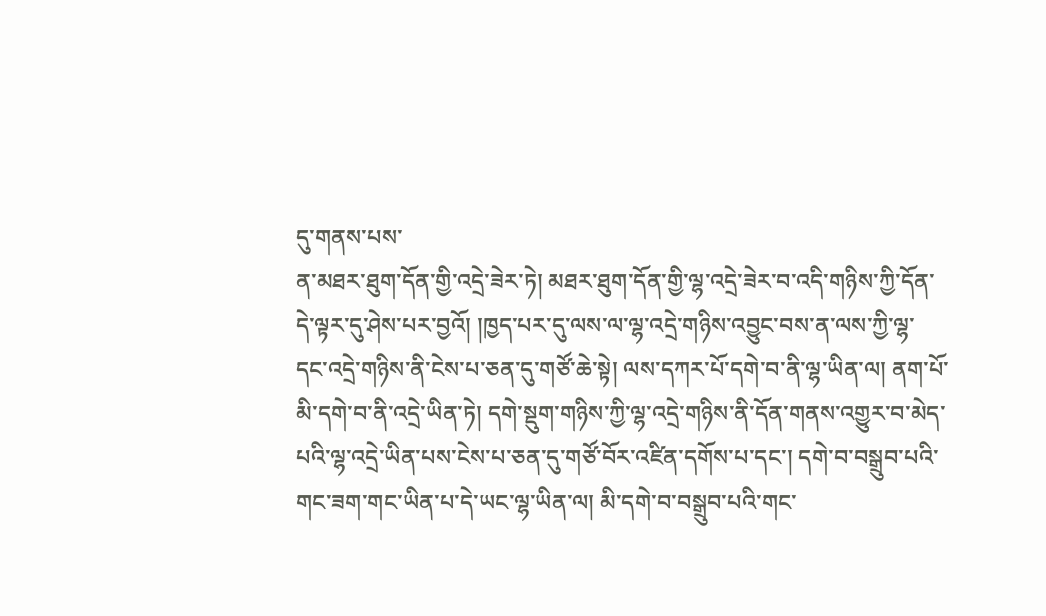དུ་གནས་པས་
ན་མཐར་ཐུག་དོན་གྱི་འདྲེ་ཟེར་ཏེ། མཐར་ཐུག་དོན་གྱི་ལྷ་འདྲེ་ཟེར་བ་འདི་གཉིས་ཀྱི་དོན་
དེ་ལྟར་དུ་ཤེས་པར་བྱའོ། །ཁྱད་པར་དུ་ལས་ལ་ལྷ་འདྲེ་གཉིས་འབྱུང་བས་ན་ལས་ཀྱི་ལྷ་
དང་འདྲེ་གཉིས་ནི་ངེས་པ་ཅན་དུ་གཙོ་ཆེ་སྟེ། ལས་དཀར་པོ་དགེ་བ་ནི་ལྷ་ཡིན་ལ། ནག་པོ་
མི་དགེ་བ་ནི་འདྲེ་ཡིན་ཏེ། དགེ་སྡུག་གཉིས་ཀྱི་ལྷ་འདྲེ་གཉིས་ནི་དོན་གནས་འགྱུར་བ་མེད་
པའི་ལྷ་འདྲེ་ཡིན་པས་ངེས་པ་ཅན་དུ་གཙོ་བོར་འཛིན་དགོས་པ་དང་། དགེ་བ་བསྒྲུབ་པའི་
གང་ཟག་གང་ཡིན་པ་དེ་ཡང་ལྷ་ཡིན་ལ། མི་དགེ་བ་བསྒྲུབ་པའི་གང་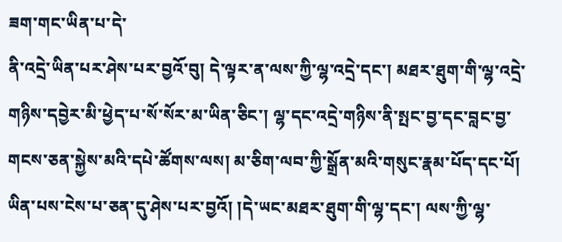ཟག་གང་ཡིན་པ་དེ་
ནི་འདྲེ་ཡིན་པར་ཤེས་པར་བྱའོ་བུ། དེ་ལྟར་ན་ལས་ཀྱི་ལྷ་འདྲེ་དང་། མཐར་ཐུག་གི་ལྷ་འདྲེ་
གཉིས་དབྱེར་མི་ཕྱེད་པ་སོ་སོར་མ་ཡིན་ཅིང་། ལྷ་དང་འདྲེ་གཉིས་ནི་སྤང་བྱ་དང་བླང་བྱ་
གངས་ཅན་སྐྱེས་མའི་དཔེ་ཚོགས་ལས། མ་ཅིག་ལབ་ཀྱི་སྒྲོན་མའི་གསུང་རྣམ་པོད་དང་པོ།
ཡིན་པས་ངེས་པ་ཅན་དུ་ཤེས་པར་བྱའོ། །དེ་ཡང་མཐར་ཐུག་གི་ལྷ་དང་། ལས་ཀྱི་ལྷ་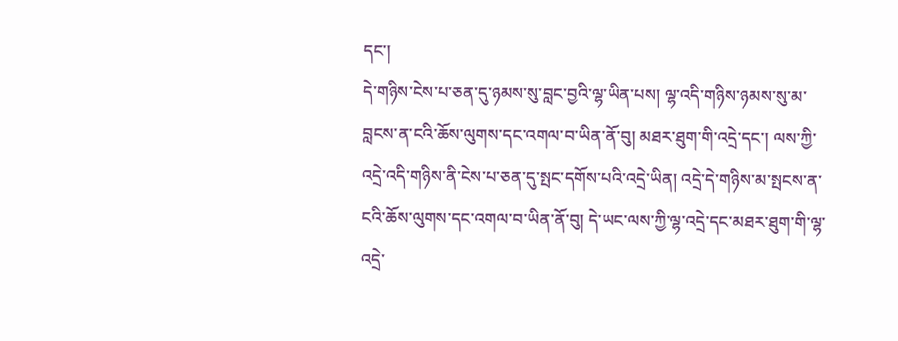དང་།
དེ་གཉིས་ངེས་པ་ཅན་དུ་ཉམས་སུ་བླང་བྱའི་ལྷ་ཡིན་པས། ལྷ་འདི་གཉིས་ཉམས་སུ་མ་
བླངས་ན་ངའི་ཆོས་ལུགས་དང་འགལ་བ་ཡིན་ནོ་བུ། མཐར་ཐུག་གི་འདྲེ་དང་། ལས་ཀྱི་
འདྲེ་འདི་གཉིས་ནི་ངེས་པ་ཅན་དུ་སྤང་དགོས་པའི་འདྲེ་ཡིན། འདྲེ་དེ་གཉིས་མ་སྤངས་ན་
ངའི་ཆོས་ལུགས་དང་འགལ་བ་ཡིན་ནོ་བུ། དེ་ཡང་ལས་ཀྱི་ལྷ་འདྲེ་དང་མཐར་ཐུག་གི་ལྷ་
འདྲེ་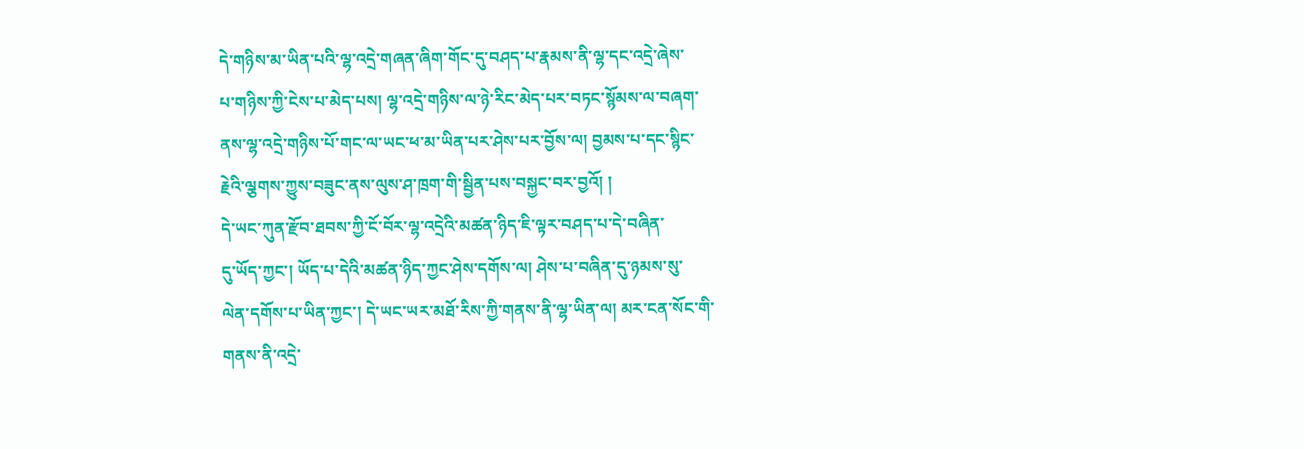དེ་གཉིས་མ་ཡིན་པའི་ལྷ་འདྲེ་གཞན་ཞིག་གོང་དུ་བཤད་པ་རྣམས་ནི་ལྷ་དང་འདྲེ་ཞེས་
པ་གཉིས་ཀྱི་ངེས་པ་མེད་པས། ལྷ་འདྲེ་གཉིས་ལ་ཉེ་རིང་མེད་པར་བཏང་སྙོམས་ལ་བཞག་
ནས་ལྷ་འདྲེ་གཉིས་པོ་གང་ལ་ཡང་ཕ་མ་ཡིན་པར་ཤེས་པར་བྱོས་ལ། བྱམས་པ་དང་སྙིང་
རྗེའི་ལྕགས་ཀྱུས་བཟུང་ནས་ལུས་ཤ་ཁྲག་གི་སྦྱིན་པས་བསྐྱང་བར་བྱའོ། །
དེ་ཡང་ཀུན་རྫོབ་ཐབས་ཀྱི་ངོ་བོར་ལྷ་འདྲེའི་མཚན་ཉིད་ཇི་ལྟར་བཤད་པ་དེ་བཞིན་
དུ་ཡོད་ཀྱང་། ཡོད་པ་དེའི་མཚན་ཉིད་ཀྱང་ཤེས་དགོས་ལ། ཤེས་པ་བཞིན་དུ་ཉམས་སུ་
ལེན་དགོས་པ་ཡིན་ཀྱང་། དེ་ཡང་ཡར་མཐོ་རིས་ཀྱི་གནས་ནི་ལྷ་ཡིན་ལ། མར་ངན་སོང་གི་
གནས་ནི་འདྲེ་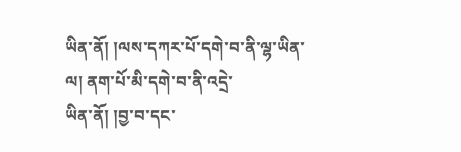ཡིན་ནོ། །ལས་དཀར་པོ་དགེ་བ་ནི་ལྷ་ཡིན་ལ། ནག་པོ་མི་དགེ་བ་ནི་འདྲེ་
ཡིན་ནོ། །བྱ་བ་དང་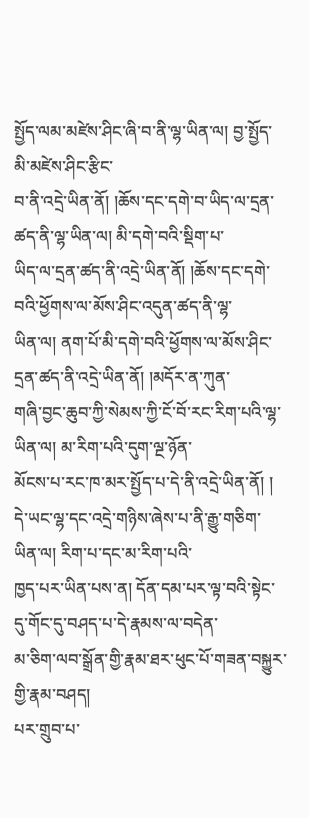སྤྱོད་ལམ་མཛེས་ཤིང་ཞི་བ་ནི་ལྷ་ཡིན་ལ། བྱ་སྤྱོད་མི་མཛེས་ཤིང་རྩིང་
བ་ནི་འདྲེ་ཡིན་ནོ། །ཆོས་དང་དགེ་བ་ཡིད་ལ་དྲན་ཚད་ནི་ལྷ་ཡིན་ལ། མི་དགེ་བའི་སྡིག་པ་
ཡིད་ལ་དྲན་ཚད་ནི་འདྲེ་ཡིན་ནོ། །ཆོས་དང་དགེ་བའི་ཕྱོགས་ལ་མོས་ཤིང་འདུན་ཚད་ནི་ལྷ་
ཡིན་ལ། ནག་པོ་མི་དགེ་བའི་ཕྱོགས་ལ་མོས་ཤིང་དྲན་ཚད་ནི་འདྲེ་ཡིན་ནོ། །མདོར་ན་ཀུན་
གཞི་བྱང་ཆུབ་ཀྱི་སེམས་ཀྱི་ངོ་བོ་རང་རིག་པའི་ལྷ་ཡིན་ལ། མ་རིག་པའི་དུག་ལྔ་ཉོན་
མོངས་པ་རང་ཁ་མར་སྤྱོད་པ་དེ་ནི་འདྲེ་ཡིན་ནོ། །
དེ་ཡང་ལྷ་དང་འདྲེ་གཉིས་ཞེས་པ་ནི་རྒྱུ་གཅིག་ཡིན་ལ། རིག་པ་དང་མ་རིག་པའི་
ཁྱད་པར་ཡིན་པས་ན། དོན་དམ་པར་ལྟ་བའི་སྟེང་དུ་གོང་དུ་བཤད་པ་དེ་རྣམས་ལ་བདེན་
མ་ཅིག་ལབ་སྒྲོན་གྱི་རྣམ་ཐར་ཕུང་པོ་གཟན་བསྐྱུར་གྱི་རྣམ་བཤད།
པར་གྲུབ་པ་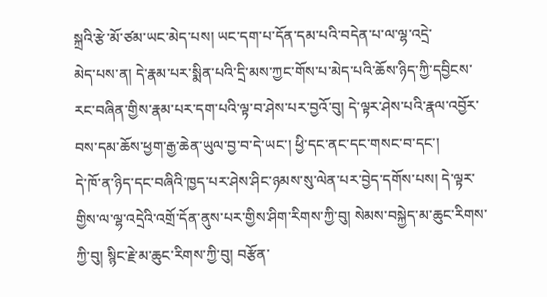སྐྲའི་རྩེ་མོ་ཙམ་ཡང་མེད་པས། ཡང་དག་པ་དོན་དམ་པའི་བདེན་པ་ལ་ལྷ་འདྲེ་
མེད་པས་ན། དེ་རྣམ་པར་སྨིན་པའི་དྲི་མས་ཀྱང་གོས་པ་མེད་པའི་ཆོས་ཉིད་ཀྱི་དབྱིངས་
རང་བཞིན་གྱིས་རྣམ་པར་དག་པའི་ལྟ་བ་ཤེས་པར་བྱའོ་བུ། དེ་ལྟར་ཤེས་པའི་རྣལ་འབྱོར་
བས་དམ་ཆོས་ཕྱག་རྒྱ་ཆེན་ཡུལ་བྱ་བ་དེ་ཡང་། ཕྱི་དང་ནང་དང་གསང་བ་དང་།
དེ་ཁོ་ན་ཉིད་དང་བཞིའི་ཁྱད་པར་ཤེས་ཤིང་ཉམས་སུ་ལེན་པར་བྱེད་དགོས་པས། དེ་ལྟར་
གྱིས་ལ་ལྷ་འདྲེའི་འགྲོ་དོན་ནུས་པར་གྱིས་ཤིག་རིགས་ཀྱི་བུ། སེམས་བསྐྱེད་མ་ཆུང་རིགས་
ཀྱི་བུ། སྙིང་རྗེ་མ་ཆུང་རིགས་ཀྱི་བུ། བརྩོན་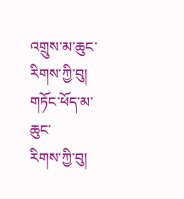འགྲུས་མ་ཆུང་རིགས་ཀྱི་བུ། གཏོང་ཕོད་མ་ཆུང་
རིགས་ཀྱི་བུ།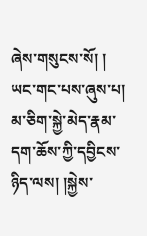ཞེས་གསུངས་སོ། །
ཡང་གང་པས་ཞུས་པ། མ་ཅིག་སྐྱེ་མེད་རྣམ་དག་ཆོས་ཀྱི་དབྱིངས་ཉིད་ལས། །སྐྱེས་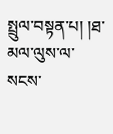སྤྲུལ་བསྟན་པ། །ཐ་མལ་ལུས་ལ་སངས་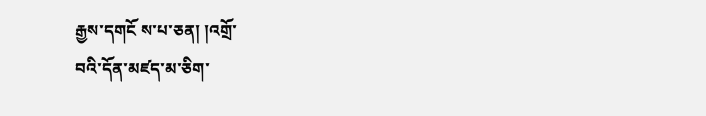རྒྱས་དགངོ ས་པ་ཅན། །འགྲོ་
བའི་དོན་མཛད་མ་ཅིག་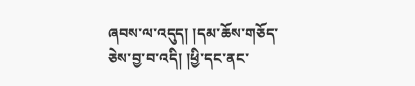ཞབས་ལ་འདུད། །དམ་ཆོས་གཅོད་ཅེས་བྱ་བ་འདི། །ཕྱི་དང་ནང་